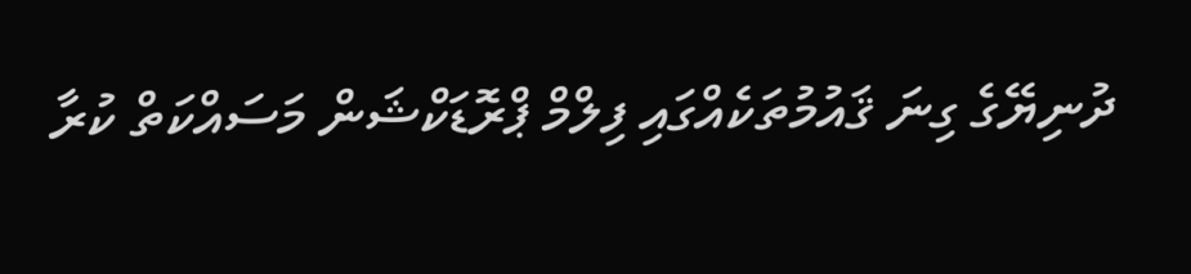ދުނިޔޭގެ ގިނަ ޤައުމުތަކެއްގައި ފިލްމް ޕްރޮޑަކްޝަން މަސައްކަތް ކުރާ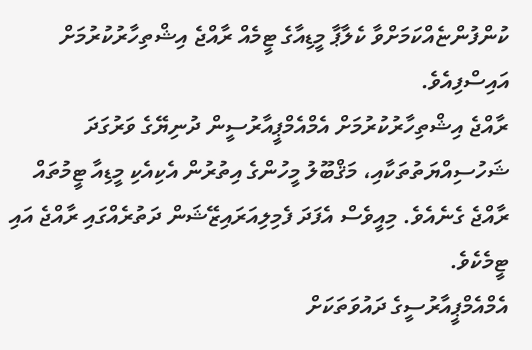ކުންފުންޏެއްކަމަށްވާ ކެލާޕާ މީޑިއާގެ ޓީމެއް ރާއްޖެ އިޝްތިހާރުކުރުމަށް އައިސްފިއެވެ.
ރާއްޖެ އިޝްތިހާރުކުރުމަށް އެމްއެމްޕީއާރުސީން ދުނިޔޭގެ ވަރުގަދަ ޝަހުސިއްޔަތުތަކާއި، މަޤްބޫލު މީހުންގެ އިތުރުން އެކިއެކި މީޑިއާ ޓީމުތައް ރާއްޖެ ގެނެއެވެ. މިއީވެސް އެފަދަ ފެމިލިއަރައިޒޭޝަން ދަތުރެއްގައި ރާއްޖެ އައި ޓީމެކެވެ.
އެމްއެމްޕީއާރުސީގެ ދައުވަތަކަށް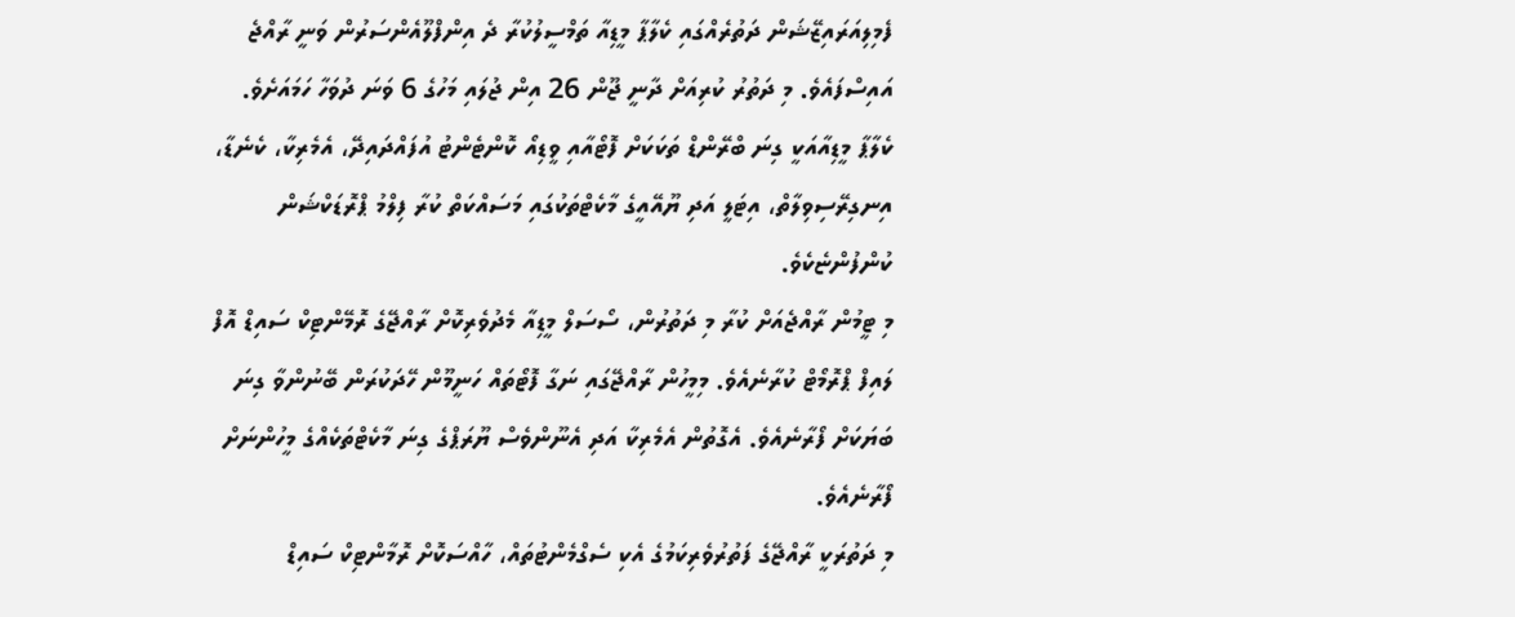ފެމިލިއަރައިޒޭޝަން ދަތުރެއްގައި ކެލާޕާ މީޑިއާ ތަމްސީލުކުރާ ދެ އިންފްލޫއެންސަރުން ވަނީ ރާއްޖެ އައިސްފައެވެ. މި ދަތުރު ކުރިއަށް ދާނީ ޖޫން 26 އިން ޖުލައި މަހުގެ 6 ވަނަ ދުވަހާ ހަމައަށެވެ.
ކެލާޕާ މީޑިއާއަކީ ގިނަ ބްރޭންޑް ތަކަކަށް ފޮޓޯއާއި ވީޑިއޯ ކޮންޓެންޓު އުފައްދައިދޭ، އެމެރިކާ، ކެނެޑާ، އިނގިރޭސިވިލާތް، އިޓަލީ އަދި ޔޫއޭއީގެ މާކެޓްތަކުގައި މަސައްކަތް ކުރާ ފިލްމު ޕްރޮޑަކްޝަން ކުންފުންޏެކެވެ.
މި ޓީމުން ރާއްޖެއަށް ކުރާ މި ދަތުރުން، ސޯސަލް މީޑިއާ މެދުވެރިކޮށް ރާއްޖޭގެ ރޮމޭންޓިކް ސައިޑް އޮފް ލައިފް ޕްރޮމޯޓް ކުރާނެއެވެ. މިމީހުން ރާއްޖޭގައި ނަގާ ފޮޓޯތައް ހަނީމޫން ހޭދަކުރަން ބޭނުންވާ ގިނަ ބަޔަކަށް ފޯރާނެއެވެ. އެގޮތުން އެމެރިކާ އަދި އެނޫންވެސް ޔޫރަޕްގެ ގިނަ މާކެޓްތަކެއްގެ މީހުންނަށް ފޯރާނެއެވެ.
މި ދަތުރަކީ ރާއްޖޭގެ ފަތުރުވެރިކަމުގެ އެކި ސެގްމެންޓުތައް، ހާއްސަކޮށް ރޮމާންޓިކް ސައިޑް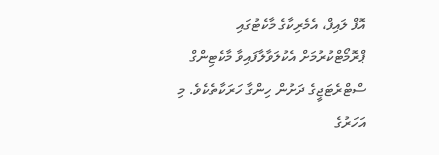އޮފް ލައިފް، އެމެރިކާގެ މާކެޓުގައި ޕްރޮމޯޓްކުރުމަށް އެކުލަވާލާފައިވާ މާކެޓިންގް ސްޓްރެޓަޖީގެ ދަށުން ހިންގާ ހަރަކާތެކެވެ. މި އަހަރުގެ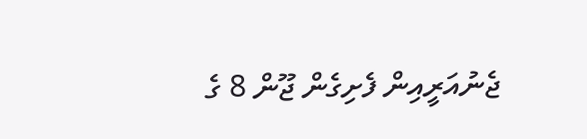ޖެނުއަރީއިން ފެށިގެން ޖޫން 8 ގެ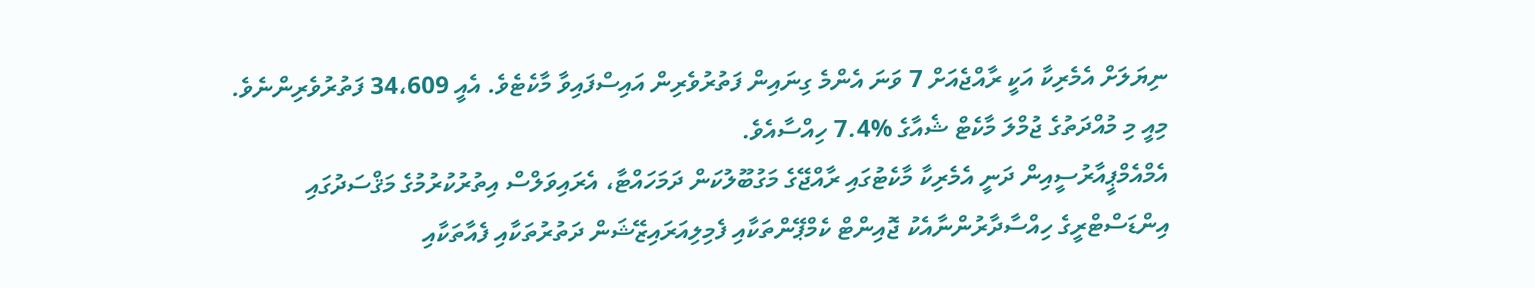ނިޔަލަށް އެމެރިކާ އަކީ ރާއްޖެއަށް 7 ވަނަ އެންމެ ގިނައިން ފަތުރުވެރިން އައިސްފައިވާ މާކެޓެވެ. އެއީ 34،609 ފަތުރުވެރިންނެވެ. މިއީ މި މުއްދަތުގެ ޖުމްލަ މާކެޓް ޝެއާގެ %7.4 ހިއްސާއެވެ.
އެމްއެމްޕީއާރުސީއިން ދަނީ އެމެރިކާ މާކެޓުގައި ރާއްޖޭގެ މަގުބޫލުކަން ދަމަހައްޓާ، އެރައިވަލްސް އިތުރުކުރުމުގެ މަޤްސަދުގައި އިންޑަސްޓްރީގެ ހިއްސާދާރުންނާއެކު ޖޮއިންޓް ކެމްޕޭންތަކާއި ފެމިލިއަރައިޒޭޝަން ދަތުރުތަކާއި ފެއާތަކާއި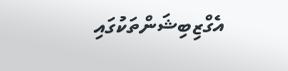އެގްޒިބިޝަންތަކުގައި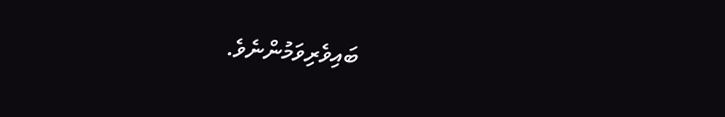ބައިވެރިވަމުންނެވެ.